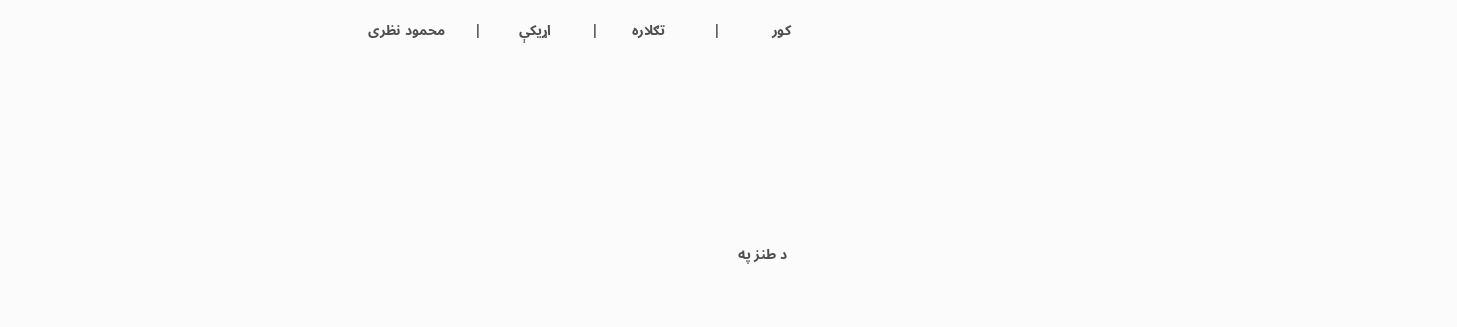کور              |             تګلاره         |           اړیکې          |        محمود نظری









 د طنز په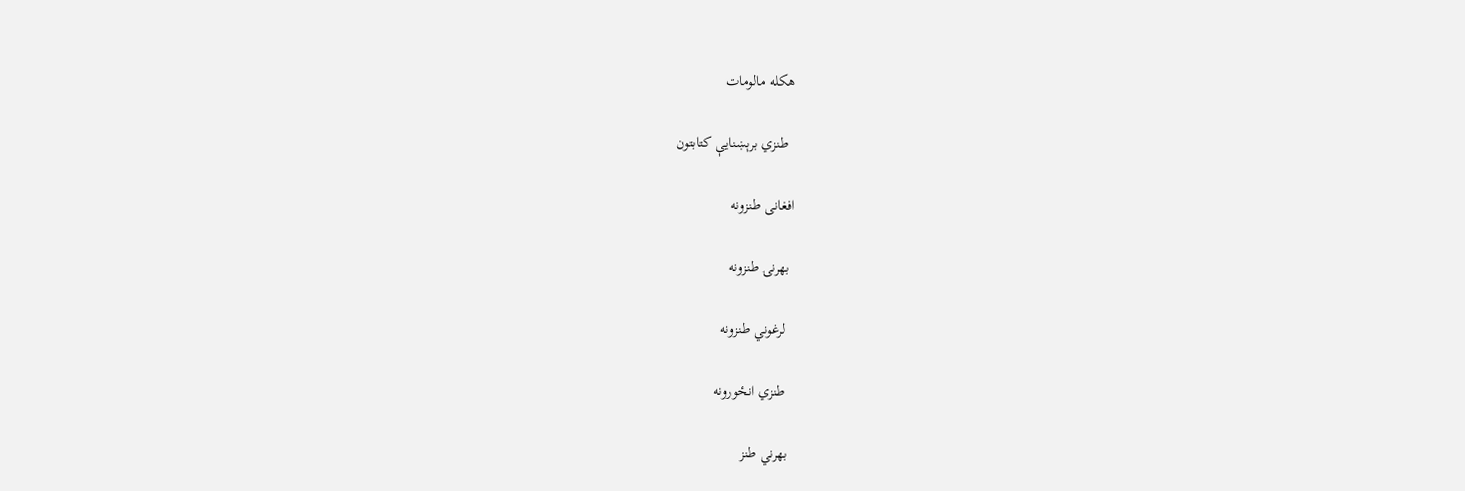هکله مالومات

  طنزي برېښنايې کتابتون

افغانی طنزونه

 بهرنۍ طنزونه

  لرغوني طنزونه

  طنزي انځورونه

 بهرني طنز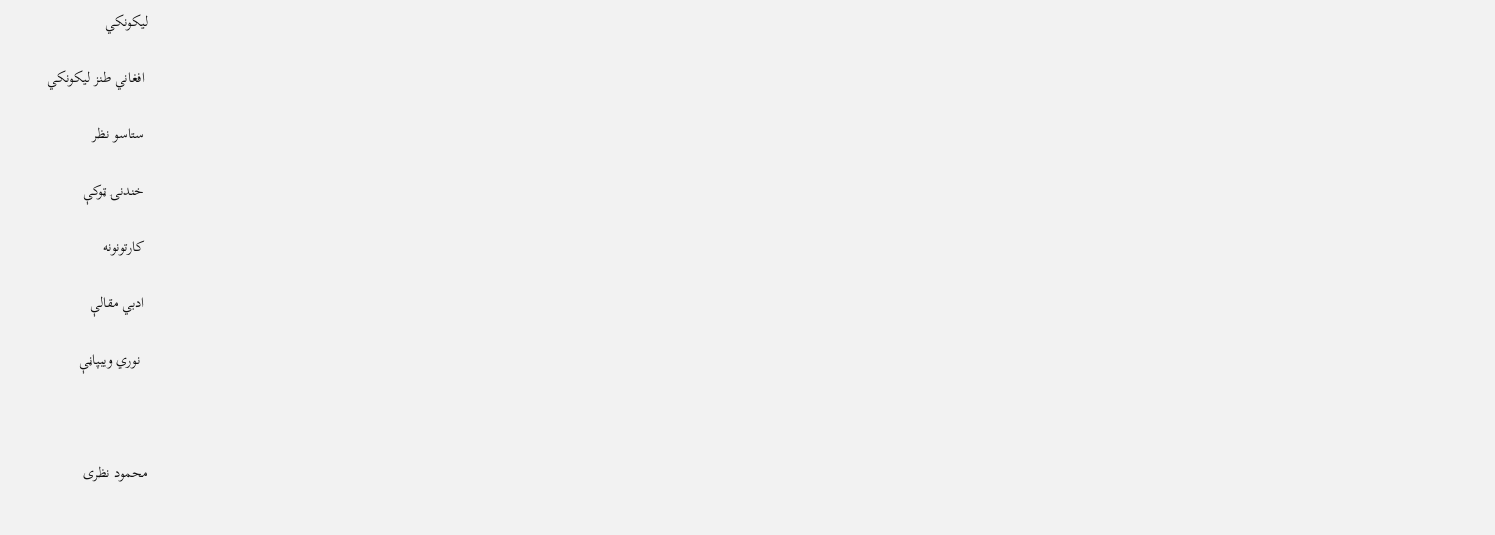لیکونکي

 افغاني طنز لیکونکي

 ستاسو نظر

 خندنۍ ټوکې

 کارتونونه

 ادبي مقالې

  نوري ويبپاڼې



محمود نظری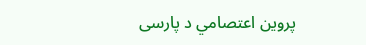پروین اعتصامي د پارسی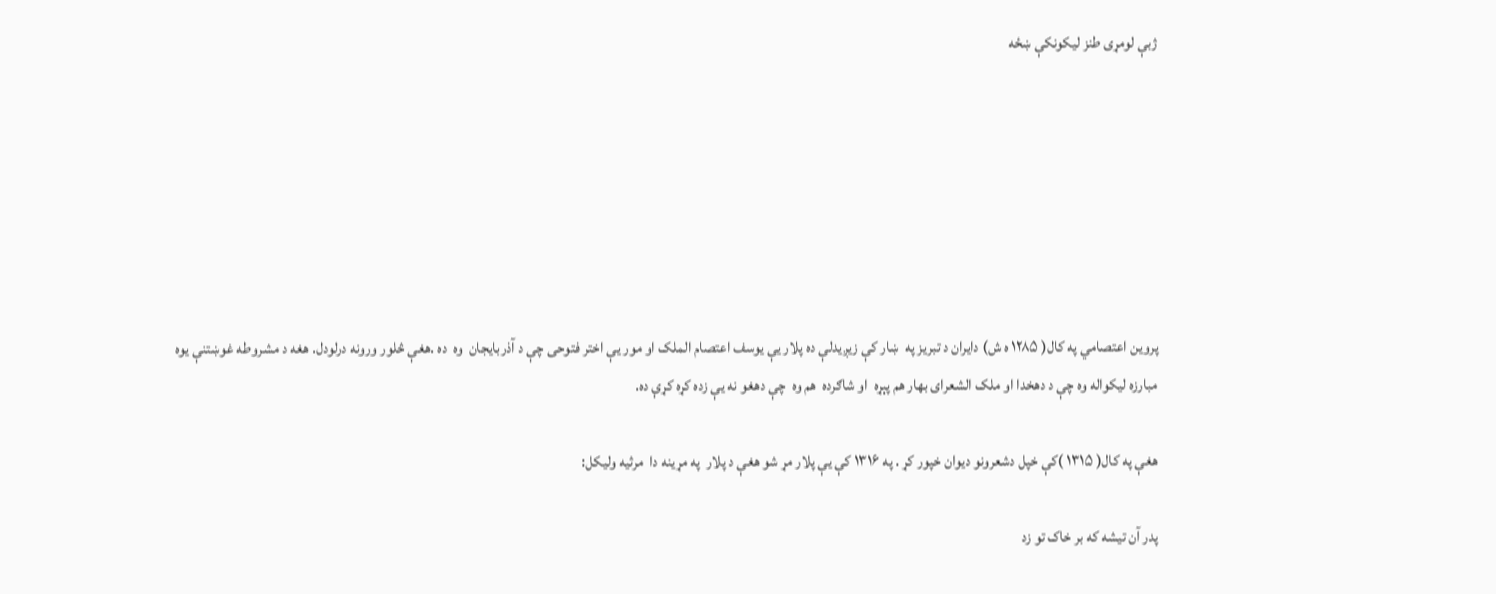ژبې لومړی طنز لیکونکې ښځه







پروین اعتصامي په کال( ۱۲۸۵ ه ش) دایران د تبریز په  ښار کې زیږیدلې ده پلار يې یوسف اعتصام الملک او مور يې اختر فتوحی چې د آذربایجان  وه  ده .هغې څلور ورونه درلودل. هغه د مشروطه غوښتنې یوه مبارزه لیکواله وه چې د دهخدا او ملک الشعرای بهار هم پېړه  او شاګرده  هم وه  چې دهغو نه یې زده کړه کړې ده.

هغې په کال( ۱۳۱۵ )کې خپل دشعرونو دیوان خپور کړ . په ۱۳۱۶ کې یې پلار مړ شو هغې د پلار  په مړینه دا  مرثیه ولیکل:

پدر آن تیشه که بر خاک تو زد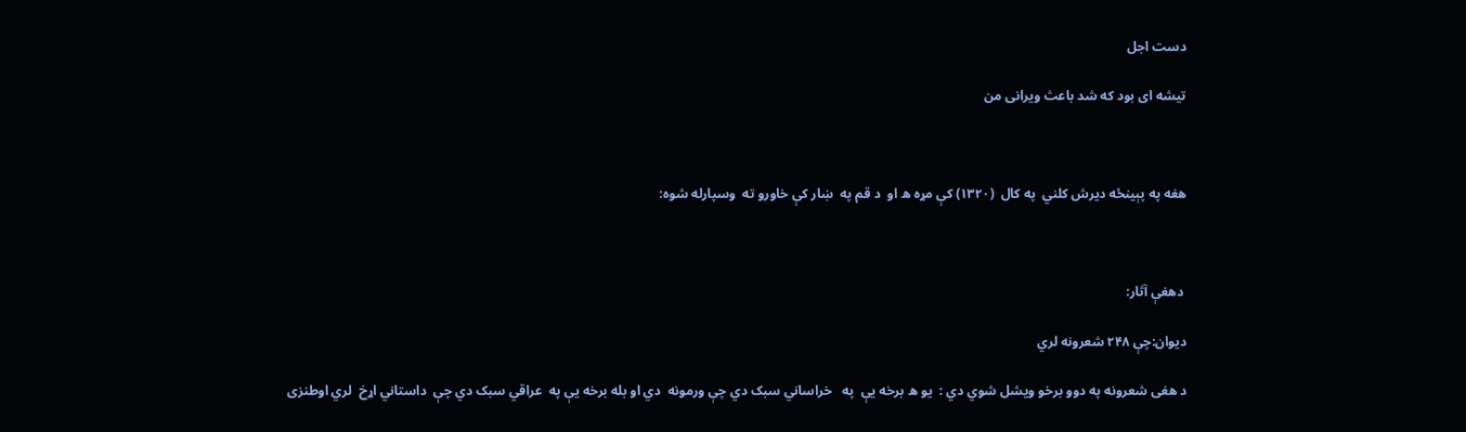دست اجل

تیشه ای بود که شد باعث ویرانی من



هغه په پېینځه دیرش کلني  په کال  (۱۳۲۰) کې مړه ه او  د قم په  ښار کې خاورو ته  وسپارله شوه:



 دهغې آثار:

دیوان:چې ۲۴۸ شعرونه لري

د هغی شعرونه په دوو برخو ویشل شوي دي :  یو ه برخه يې  په   خراساني سبک دي چې ورمونه  دي او بله برخه يې په  عراقي سبک دي چې  داستاني اړخ  لري اوطنزی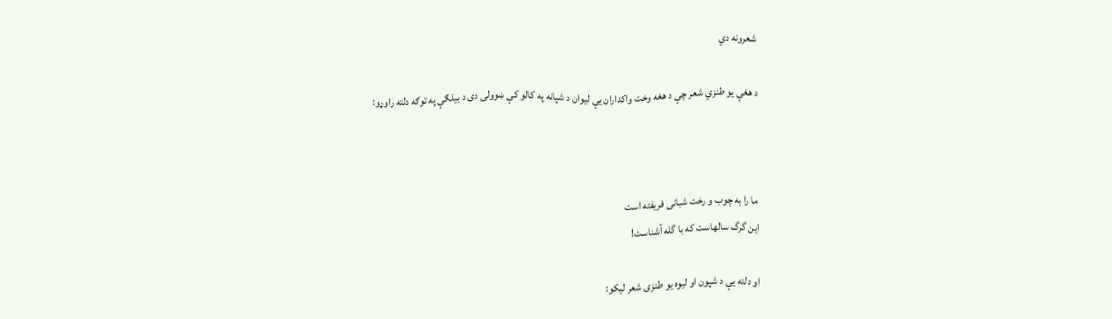شعرونه دي

د هغې یو طنزي شعر چې د هغه وخت واکداران یې لیوان د شپانه په کالو کې ښوولی دی د بيلګې په توګه دلته راوړو:



ما را به چوب و رخت شبانی فریفته است
این گرگ سالهاست که با گله آشناست!

او دلته يې د شپون او لیوه یو طنزی شعر لیکو: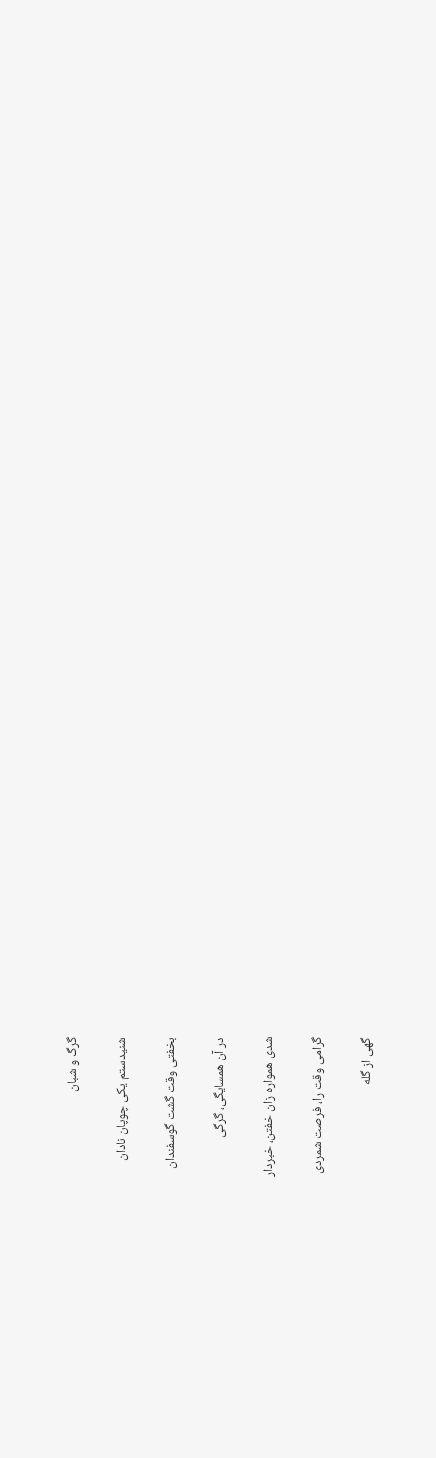گرگ و شبان

شنیدستم یکی چوپان نادان

بخفتی وقت گشت گوسفندان

در آن همسایگی، گرگی

شدی همواره زان خفتن، خبردار

گرامی وقت را، فرصت شمردی

گهی از گله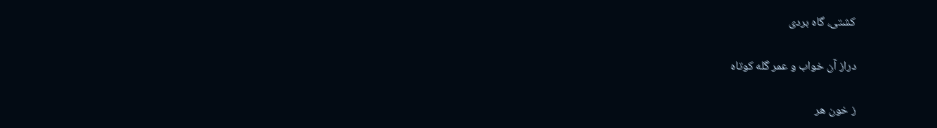کشتی، گاه بردی

دراز آن خواب و عمر گله کوتاه

ز خون هر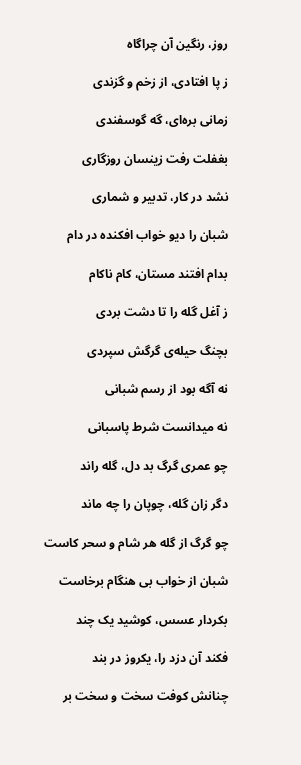روز، رنگین آن چراگاه

ز پا افتادی، از زخم و گزندی

زمانی بره‌ای، گه گوسفندی

بغفلت رفت زینسان روزگاری

نشد در کار، تدبیر و شماری

شبان را دیو خواب افکنده در دام

بدام افتند مستان، کام ناکام

ز آغل گله را تا دشت بردی

بچنگ حیله‌ی گرگش سپردی

نه آگه بود از رسم شبانی

نه میدانست شرط پاسبانی

چو عمری گرگ بد دل، گله راند

دگر زان گله، چوپان را چه ماند

چو گرگ از گله هر شام و سحر کاست

شبان از خواب بی هنگام برخاست

بکردار عسس، کوشید یک چند

فکند آن دزد را، یکروز در بند

چنانش کوفت سخت و سخت بر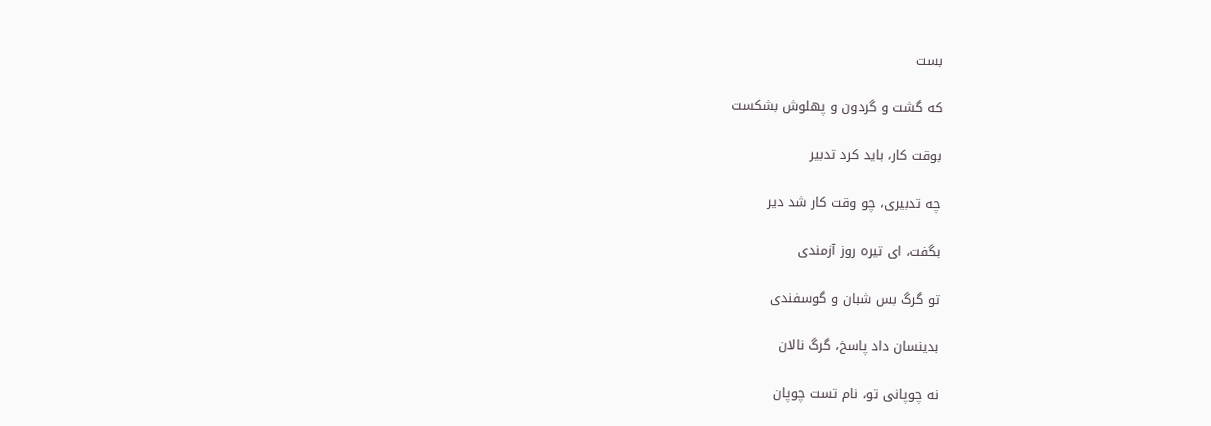بست

که گشت و گردون و پهلوش بشکست

بوقت کار، باید کرد تدبیر

چه تدبیری، چو وقت کار شد دیر

بگفت، ای تیره روز آزمندی

تو گرگ بس شبان و گوسفندی

بدینسان داد پاسخ، گرگ نالان

نه چوپانی تو، نام تست چوپان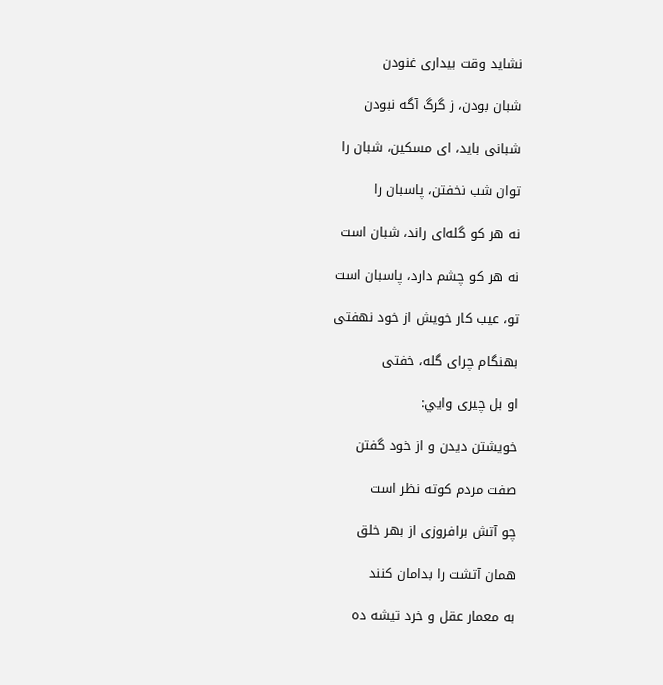نشاید وقت بیداری غنودن

شبان بودن، ز گرگ آگه نبودن

شبانی باید، ای مسکین، شبان را

توان شب نخفتن، پاسبان را

نه هر کو گله‌ای راند، شبان است

نه هر کو چشم دارد، پاسبان است

تو، عیب کار خویش از خود نهفتی

بهنگام چرای گله، خفتی

او بل چیری وایي:

خویشتن دیدن و از خود گفتن

صفت مردم کوته نظر است

چو آتش برافروزی از بهر خلق

همان آتشت را بدامان کنند

به معمار عقل و خرد تیشه ده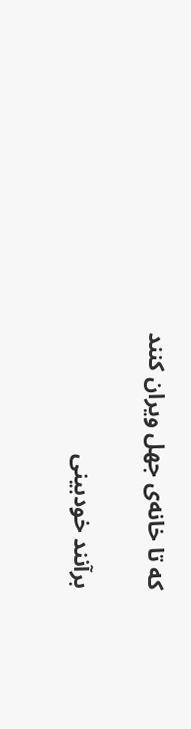که تا خانه‌ی جهل ویران کنند

برآنند خودبینی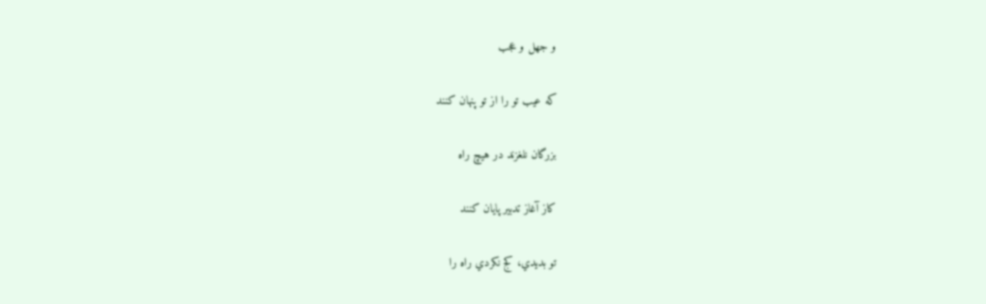و جهل و عجب

که عیب تو را از تو پنهان کنند

بزرگان نلغزند در هیچ راه

کاز آغاز تدبیر پایان کنند

تو بديدي، كج نكردي راه را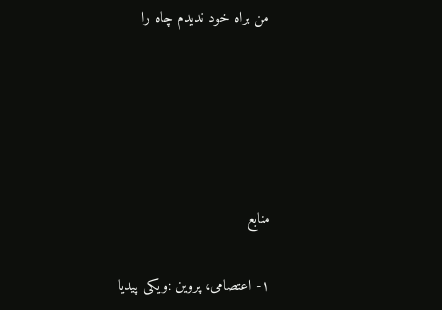من براه خود نديدم چاه را





منابع

۱- اعتصامی، پروین :ویکی پیدیا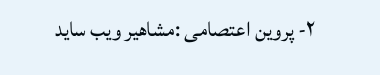۲- پروین اعتصامی :مشاهیر ویب ساید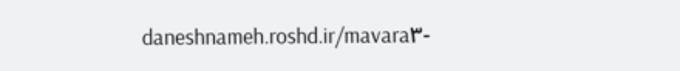daneshnameh.roshd.ir/mavara۳-